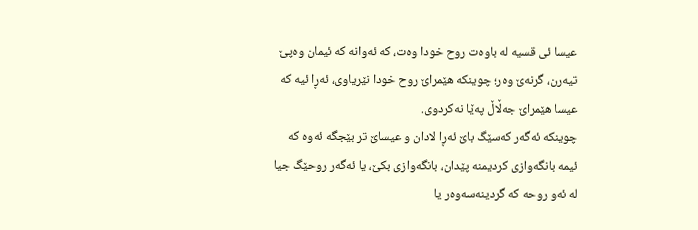عیسا ئی قسیه له باوەت روح خودا وەت، که ئەوانه که ئیمان وەپێ تیەرن، گرنەێ وەر؛ چوینکه هێمراێ روح خودا نێریاوی، ئەڕا ئیه که عیسا هێمراێ جەڵاڵ پەێا نەکردوی.
چوینکه ئەگەر کەسێگ باێ ئەڕا لادان و عیساێ تر بێجگه ئەوه که ئیمه بانگەوازی کردیمنه پێدان، بانگەوازی بکێ، یا ئەگەر روحێگ جیا له ئەو روحه که گردینەسەوەر یا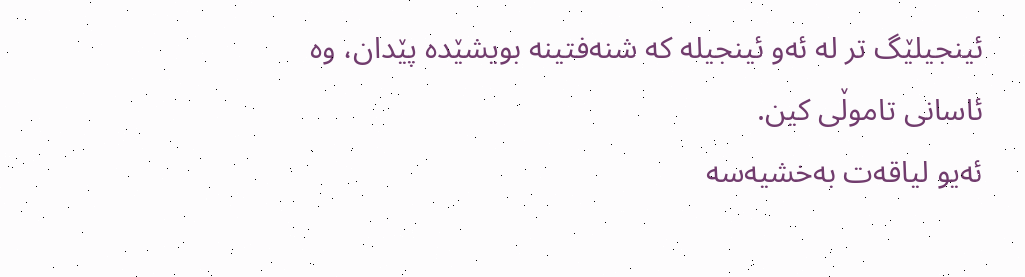ئینجیلێگ تر له ئەو ئینجیله که شنەفتینه بویشێده پێدان، وه ئاسانی تاموڵی کین.
ئەیو لیاقەت بەخشیەسه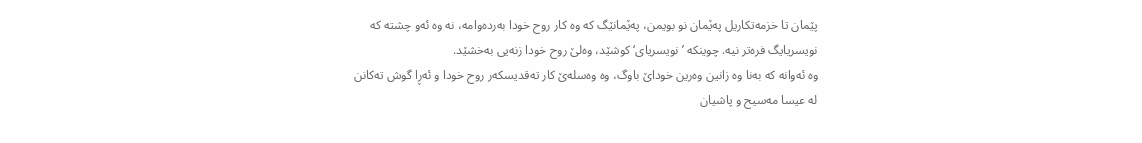پێمان تا خزمەتکاریل پەێمان نو بویمن، پەێمانێگ که وه کار روح خودا بەردەوامه، نه وه ئەو چشته که نویسریایگ فرەتر نیه. چوینکه ’نویسریای‘ کوشێد، وەلێ روح خودا زنەیی بەخشێد.
وه ئەوانه که بەنا وه زانین وەرین خوداێ باوگ، وه وەسلەێ کار تەقدیسکەر روح خودا و ئەڕا گوش تەکانن له عیسا مەسیح و پاشیان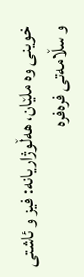خوینی وه ملێان، هەڵوژاریانه: فیز و ئاشتی و سڵامەتی فرەفره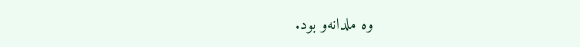وه ملدانەو بود.